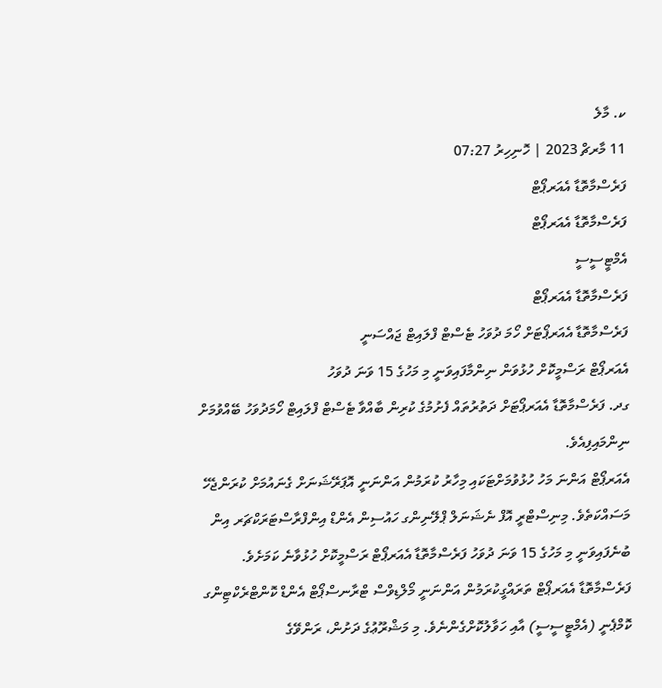ކ. މާލެ
11 މާރޗް 2023 | ހޮނިހިރު 07:27
ފަރެސްމާތޮޑާ އެއަރޕޯޓް
ފަރެސްމާތޮޑާ އެއަރޕޯޓް
އެމްޓީސީސީ
ފަރެސްމާތޮޑާ އެއަރޕޯޓް
ފަރެސްމާތޮޑާ އެއަރޕޯޓަށް ހޯމަ ދުވަހު ޓެސްޓް ފްލައިޓް ޖައްސަނީ
އެއަރޕޯޓް ރަސްމީކޮށް ހުޅުވަން ނިންމާފައިވަނީ މި މަހުގެ 15 ވަނަ ދުވަހު
ގދ. ފަރެސްމާތޮޑާ އެއަރޕޯޓަށް ދަތުރުތައް ފެށުމުގެ ކުރިން ބާއްވާ ޓެސްޓް ފްލައިޓް ހޯމަދުވަހު ބޭއްވުމަށް ނިންމައިފިއެވެ.
އެއަރޕޯޓް އަންނަ މަހު ހުޅުވުމަށްޓަކައި މިހާރު ކުރަމުން އަންނަނީ އޮޕަރޭޝަނަށް ގެނައުމަށް ކުރަންޖެހޭ މަސައްކަތެވެ. މިނިސްޓްރީ އޮފް ނެޝަނަލް ޕްލޭނިންގ ހައުސިން އެންޑް އިންފްރާސްޓަރަކްޗަރ އިން ބުނެފައިވަނީ މި މަހުގެ 15 ވަނަ ދުވަހު ފަރެސްމާތޮޑާ އެއަރޕޯޓް ރަސްމީކޮށް ހުޅުވާނެ ކަމަށެވެ.
ފަރެސްމާތޮޑާ އެއަރޕޯޓް ތަރައްގީކުރަމުން އަންނަނީ މޯލްޑިވްސް ޓްރާނސްޕޯޓް އެންޑް ކޮންޓްރެކްޓިންގ ކޮމްޕެނީ (އެމްޓީސީސީ) އާއި ހަވާލުކޮށްގެންނެވެ. މި މަޝްރޫޢުގެ ދަށުން، ރަންވޭގެ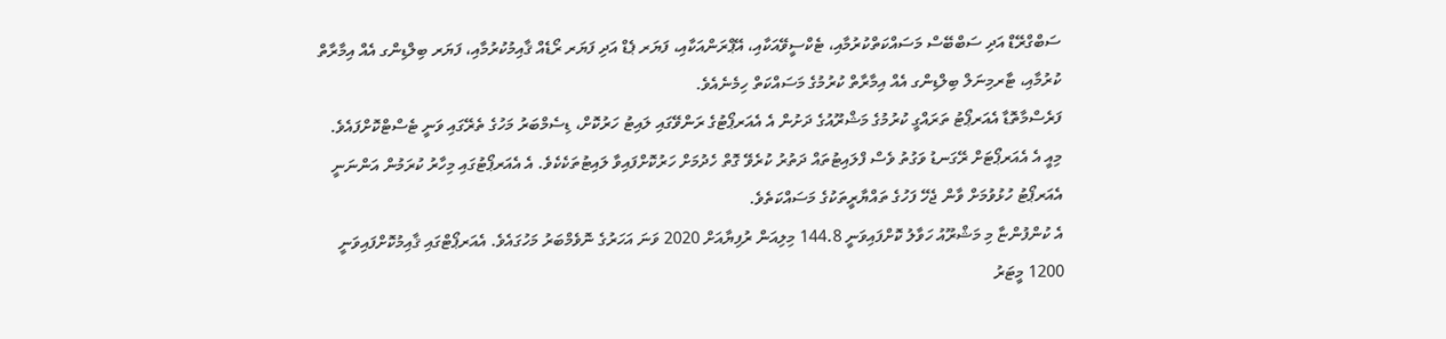ސަބްގްރޭޑް އަދި ސަބްބޭސް މަސައްކަތްކުރުމާއި، ޓެކްސީވޭއަކާއި، އޭޕްރަންއަކާއި، ފަޔަރ ޕެޑް އަދި ފަޔަރ ރޯޑެއް ޤާއިމުކުރުމާއި، ފަޔަރ ބިލްޑިންގ އެއް އިމާރާތް ކުރުމާއި، ޓާރމިނަލް ބިލްޑިންގ އެއް އިމާރާތް ކުރުމުގެ މަސައްކަތް ހިމެނެއެވެ.
ފަރެސްމާތޮޑާ އެއަރޕޯޓު ތަރައްގީ ކުރުމުގެ މަޝްރޫއުގެ ދަށުން އެ އެއަރޕޯޓުގެ ރަންވޭގައި ލައިޓު ހަރުކޮށް، ޑިސެމްބަރު މަހުގެ ތެރޭގައި ވަނީ ޓެސްޓްކޮށްފައެވެ. މިއީ އެ އެއަރޕޯޓަށް ރޭގަނޑު ވަގުތު ވެސް ފްލައިޓުތައް ދަތުރު ކުރެވޭ ގޮތް ހެދުމަށް ހަރުކޮށްފައިވާ ލައިޓުތަކެކެވެ. އެ އެއަރޕޯޓުގައި މިހާރު ކުރަމުން އަންނަނީ އެއަރޕޯޓު ހުޅުވުމަށް ވާން ޖެހޭ ފަހުގެ ތައްޔާރީތަކުގެ މަސައްކަތެވެ.
އެ ކުންފުންޏާ މި މަޝްރޫއު ހަވާލު ކޮށްފައިވަނީ 144.8 މިލިއަން ރުފިޔާއަށް 2020 ވަނަ އަހަރުގެ ނޮވެމްބަރު މަހުގައެވެ. އެއަރޕޯޓްގައި ޤާއިމުކޮށްފައިވަނީ 1200 މީޓަރު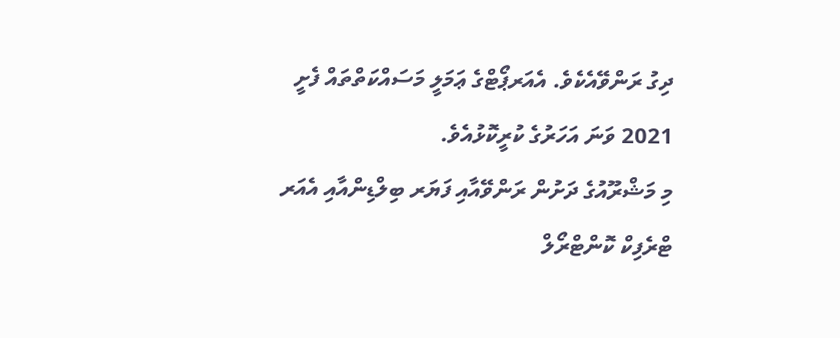ދިގު ރަންވޭއެކެވެ. އެއަރޕޯޓްގެ ޢަމަލީ މަސައްކަތްތައް ފެށީ 2021 ވަނަ އަހަރުގެ ކުރީކޮޅުއެވެ.
މި މަޝްރޫއުގެ ދަށުން ރަންވޭއާއި ފަޔަރ ބިލްޑިންއާއި އެއަރ ޓްރެފިކް ކޮންޓްރޯލް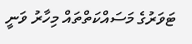ޓަވަރުގެ މަސައްކަތްތައް މިހާރު ވަނީ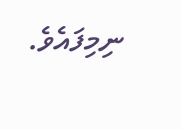ނިމިފައެވެ.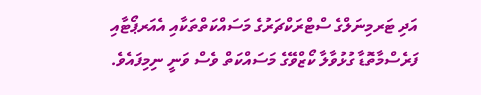އަދި ޓަރމިނަލްގެ ސްޓްރަކްޗަރުގެ މަސައްކަތްތަކާއި އެއަރޕޯޓާއި ފަރެސްމާތޮޑާ ގުޅުވާލާ ކޯޒްވޭގެ މަސައްކަތް ވެސް ވަނީ ނިމިފައެވެ.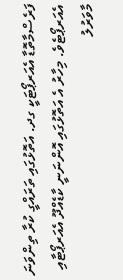ފަރެސްމާތޮޑާ އެއަރޕޯޓަކީ ގދ. އަތޮޅުގައި ތަރައްގީ ކުރާ ތިންވަނަ އެއަރޕޯޓެވެ. މިހާރު އެ އަތޮޅުގައި އޮންނަނީ ކާޑެއްދޫ އެއަރޕޯޓާއި މާވަރުލު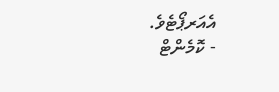އެއަރޕޯޓެވެ.
- ކޮމެންޓް